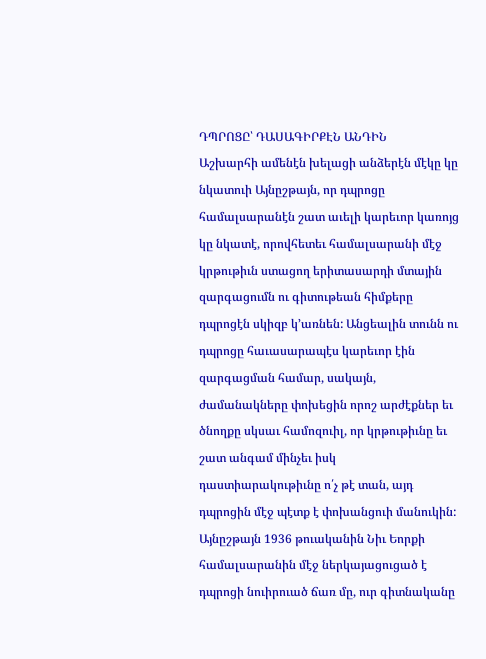ԴՊՐՈՑԸ՝ ԴԱՍԱԳԻՐՔԷՆ ԱՆԴԻՆ
Աշխարհի ամենէն խելացի անձերէն մէկը կը նկատուի Այնըշթայն, որ դպրոցը համալսարանէն շատ աւելի կարեւոր կառոյց կը նկատէ, որովհետեւ համալսարանի մէջ կրթութիւն ստացող երիտասարդի մտային զարգացումն ու գիտութեան հիմքերը դպրոցէն սկիզբ կ՚առնեն: Անցեալին տունն ու դպրոցը հաւասարապէս կարեւոր էին զարգացման համար, սակայն, ժամանակները փոխեցին որոշ արժէքներ եւ ծնողքը սկսաւ համոզուիլ, որ կրթութիւնը եւ շատ անգամ մինչեւ իսկ դաստիարակութիւնը ո՛չ թէ տան, այդ դպրոցին մէջ պէտք է փոխանցուի մանուկին:
Այնըշթայն 1936 թուականին Նիւ Եորքի համալսարանին մէջ ներկայացուցած է դպրոցի նուիրուած ճառ մը, ուր գիտնականը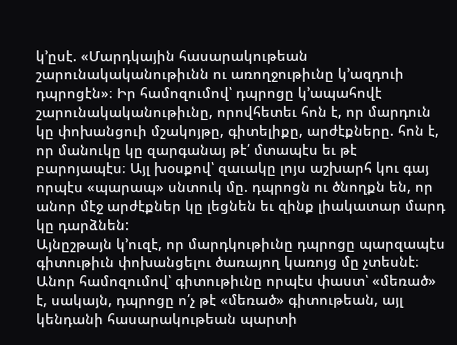կ՚ըսէ. «Մարդկային հասարակութեան շարունակականութիւնն ու առողջութիւնը կ՚ազդուի դպրոցէն»։ Իր համոզումով՝ դպրոցը կ՚ապահովէ շարունակականութիւնը, որովհետեւ հոն է, որ մարդուն կը փոխանցուի մշակոյթը, գիտելիքը, արժէքները. հոն է, որ մանուկը կը զարգանայ թէ՛ մտապէս եւ թէ բարոյապէս։ Այլ խօսքով՝ զաւակը լոյս աշխարհ կու գայ որպէս «պարապ» սնտուկ մը. դպրոցն ու ծնողքն են, որ անոր մէջ արժէքներ կը լեցնեն եւ զինք լիակատար մարդ կը դարձնեն:
Այնըշթայն կ՚ուզէ, որ մարդկութիւնը դպրոցը պարզապէս գիտութիւն փոխանցելու ծառայող կառոյց մը չտեսնէ։ Անոր համոզումով՝ գիտութիւնը որպէս փաստ՝ «մեռած» է, սակայն, դպրոցը ո՛չ թէ «մեռած» գիտութեան, այլ կենդանի հասարակութեան պարտի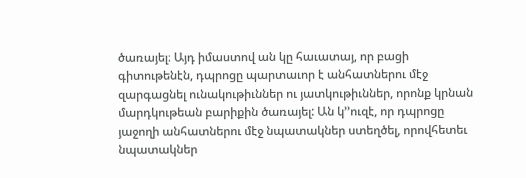ծառայել։ Այդ իմաստով ան կը հաւատայ, որ բացի գիտութենէն, դպրոցը պարտաւոր է անհատներու մէջ զարգացնել ունակութիւններ ու յատկութիւններ, որոնք կրնան մարդկութեան բարիքին ծառայել: Ան կ՚՚ուզէ, որ դպրոցը յաջողի անհատներու մէջ նպատակներ ստեղծել, որովհետեւ նպատակներ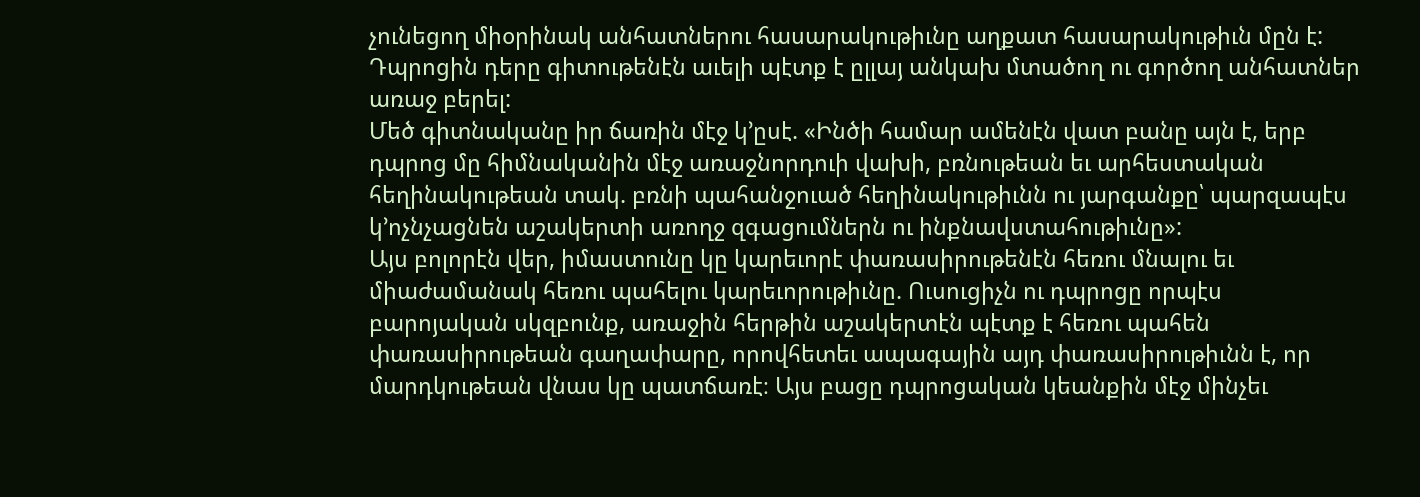չունեցող միօրինակ անհատներու հասարակութիւնը աղքատ հասարակութիւն մըն է: Դպրոցին դերը գիտութենէն աւելի պէտք է ըլլայ անկախ մտածող ու գործող անհատներ առաջ բերել:
Մեծ գիտնականը իր ճառին մէջ կ՚ըսէ. «Ինծի համար ամենէն վատ բանը այն է, երբ դպրոց մը հիմնականին մէջ առաջնորդուի վախի, բռնութեան եւ արհեստական հեղինակութեան տակ. բռնի պահանջուած հեղինակութիւնն ու յարգանքը՝ պարզապէս կ՚ոչնչացնեն աշակերտի առողջ զգացումներն ու ինքնավստահութիւնը»:
Այս բոլորէն վեր, իմաստունը կը կարեւորէ փառասիրութենէն հեռու մնալու եւ միաժամանակ հեռու պահելու կարեւորութիւնը. Ուսուցիչն ու դպրոցը որպէս բարոյական սկզբունք, առաջին հերթին աշակերտէն պէտք է հեռու պահեն փառասիրութեան գաղափարը, որովհետեւ ապագային այդ փառասիրութիւնն է, որ մարդկութեան վնաս կը պատճառէ։ Այս բացը դպրոցական կեանքին մէջ մինչեւ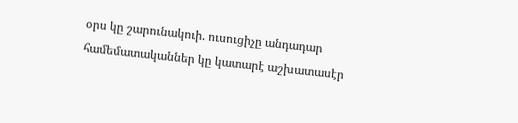օրս կը շարունակուի. ուսուցիչը անդադար համեմատականներ կը կատարէ աշխատասէր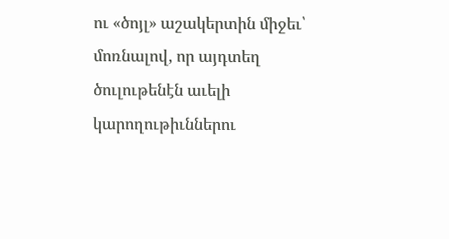ու «ծոյլ» աշակերտին միջեւ՝ մոռնալով, որ այդտեղ ծուլութենէն աւելի կարողութիւններու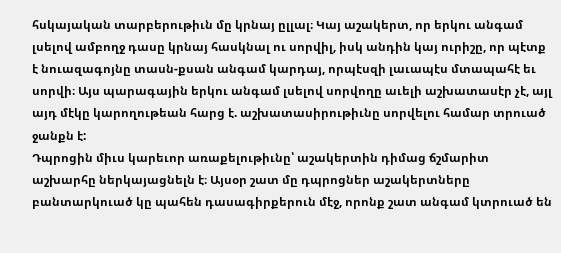հսկայական տարբերութիւն մը կրնայ ըլլալ։ Կայ աշակերտ, որ երկու անգամ լսելով ամբողջ դասը կրնայ հասկնալ ու սորվիլ, իսկ անդին կայ ուրիշը, որ պէտք է նուազագոյնը տասն-քսան անգամ կարդայ, որպէսզի լաւապէս մտապահէ եւ սորվի։ Այս պարագային երկու անգամ լսելով սորվողը աւելի աշխատասէր չէ, այլ այդ մէկը կարողութեան հարց է. աշխատասիրութիւնը սորվելու համար տրուած ջանքն է:
Դպրոցին միւս կարեւոր առաքելութիւնը՝ աշակերտին դիմաց ճշմարիտ աշխարհը ներկայացնելն է։ Այսօր շատ մը դպրոցներ աշակերտները բանտարկուած կը պահեն դասագիրքերուն մէջ, որոնք շատ անգամ կտրուած են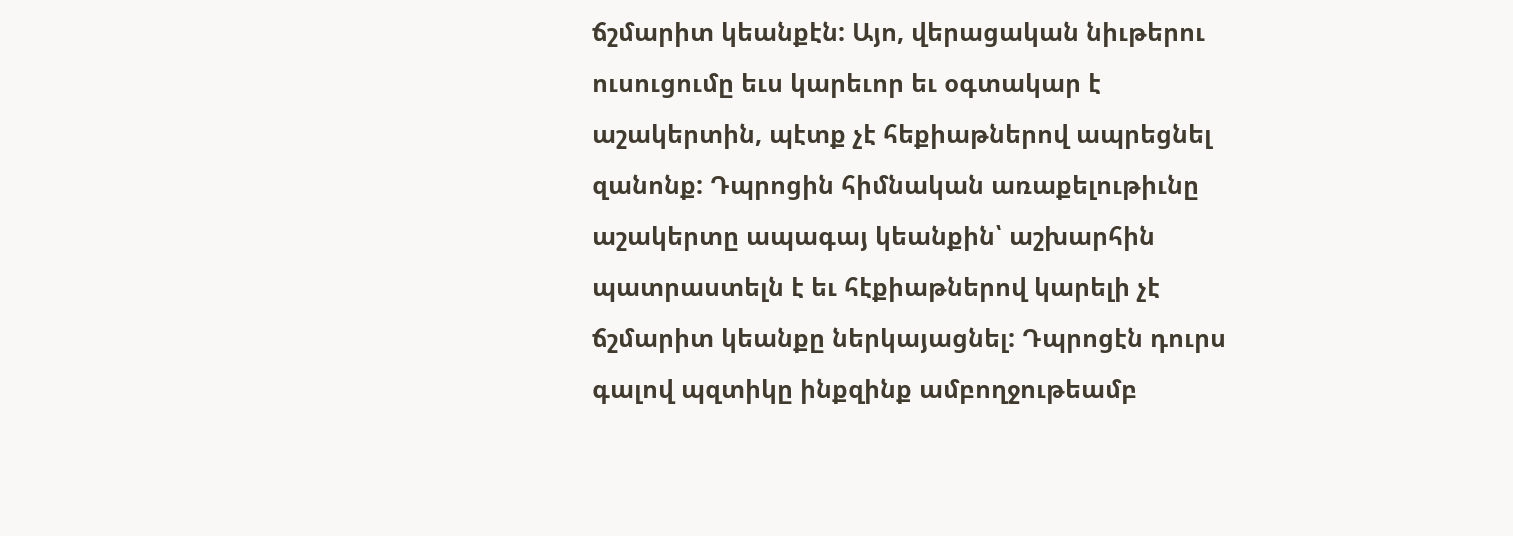ճշմարիտ կեանքէն: Այո, վերացական նիւթերու ուսուցումը եւս կարեւոր եւ օգտակար է աշակերտին, պէտք չէ հեքիաթներով ապրեցնել զանոնք: Դպրոցին հիմնական առաքելութիւնը աշակերտը ապագայ կեանքին՝ աշխարհին պատրաստելն է եւ հէքիաթներով կարելի չէ ճշմարիտ կեանքը ներկայացնել: Դպրոցէն դուրս գալով պզտիկը ինքզինք ամբողջութեամբ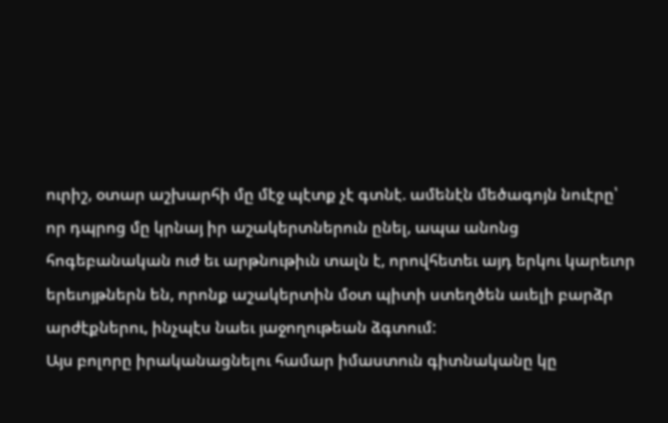ուրիշ, օտար աշխարհի մը մէջ պէտք չէ գտնէ. ամենէն մեծագոյն նուէրը՝ որ դպրոց մը կրնայ իր աշակերտներուն ընել, ապա անոնց հոգեբանական ուժ եւ արթնութիւն տալն է, որովհետեւ այդ երկու կարեւոր երեւոյթներն են, որոնք աշակերտին մօտ պիտի ստեղծեն աւելի բարձր արժէքներու, ինչպէս նաեւ յաջողութեան ձգտում:
Այս բոլորը իրականացնելու համար իմաստուն գիտնականը կը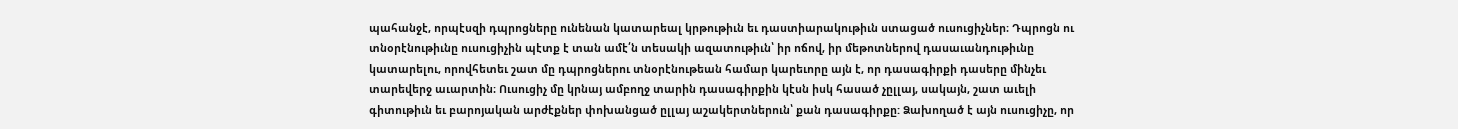պահանջէ, որպէսզի դպրոցները ունենան կատարեալ կրթութիւն եւ դաստիարակութիւն ստացած ուսուցիչներ։ Դպրոցն ու տնօրէնութիւնը ուսուցիչին պէտք է տան ամէ՛ն տեսակի ազատութիւն՝ իր ոճով, իր մեթոտներով դասաւանդութիւնը կատարելու, որովհետեւ շատ մը դպրոցներու տնօրէնութեան համար կարեւորը այն է, որ դասագիրքի դասերը մինչեւ տարեվերջ աւարտին։ Ուսուցիչ մը կրնայ ամբողջ տարին դասագիրքին կէսն իսկ հասած չըլլայ, սակայն, շատ աւելի գիտութիւն եւ բարոյական արժէքներ փոխանցած ըլլայ աշակերտներուն՝ քան դասագիրքը: Ձախողած է այն ուսուցիչը, որ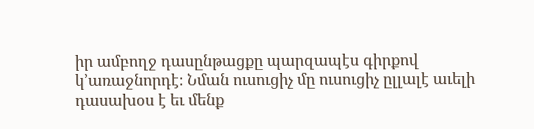իր ամբողջ դասընթացքը պարզապէս գիրքով կ՚առաջնորդէ։ Նման ուսուցիչ մը ուսուցիչ ըլլալէ աւելի դասախօս է եւ մենք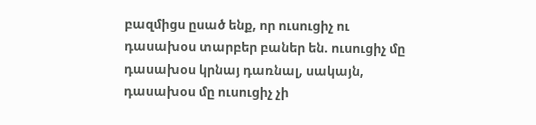բազմիցս ըսած ենք, որ ուսուցիչ ու դասախօս տարբեր բաներ են. ուսուցիչ մը դասախօս կրնայ դառնալ, սակայն, դասախօս մը ուսուցիչ չի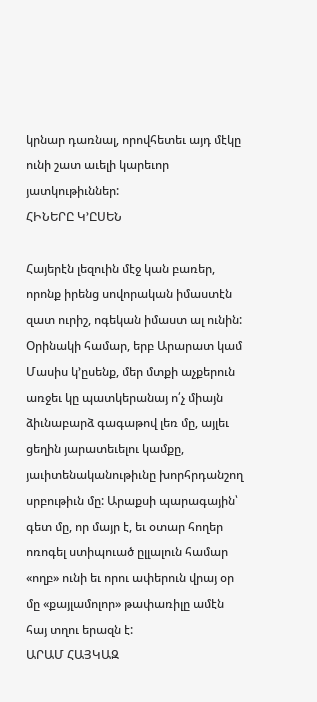կրնար դառնալ, որովհետեւ այդ մէկը ունի շատ աւելի կարեւոր յատկութիւններ:
ՀԻՆԵՐԸ Կ՚ԸՍԵՆ

Հայերէն լեզուին մէջ կան բառեր, որոնք իրենց սովորական իմաստէն զատ ուրիշ, ոգեկան իմաստ ալ ունին: Օրինակի համար, երբ Արարատ կամ Մասիս կ՚ըսենք, մեր մտքի աչքերուն առջեւ կը պատկերանայ ո՛չ միայն ձիւնաբարձ գագաթով լեռ մը, այլեւ ցեղին յարատեւելու կամքը, յաւիտենականութիւնը խորհրդանշող սրբութիւն մը: Արաքսի պարագային՝ գետ մը, որ մայր է, եւ օտար հողեր ոռոգել ստիպուած ըլլալուն համար «ողբ» ունի եւ որու ափերուն վրայ օր մը «քայլամոլոր» թափառիլը ամէն հայ տղու երազն է:
ԱՐԱՄ ՀԱՅԿԱԶ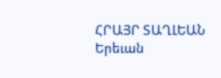ՀՐԱՅՐ ՏԱՂԼԵԱՆ
Երեւան